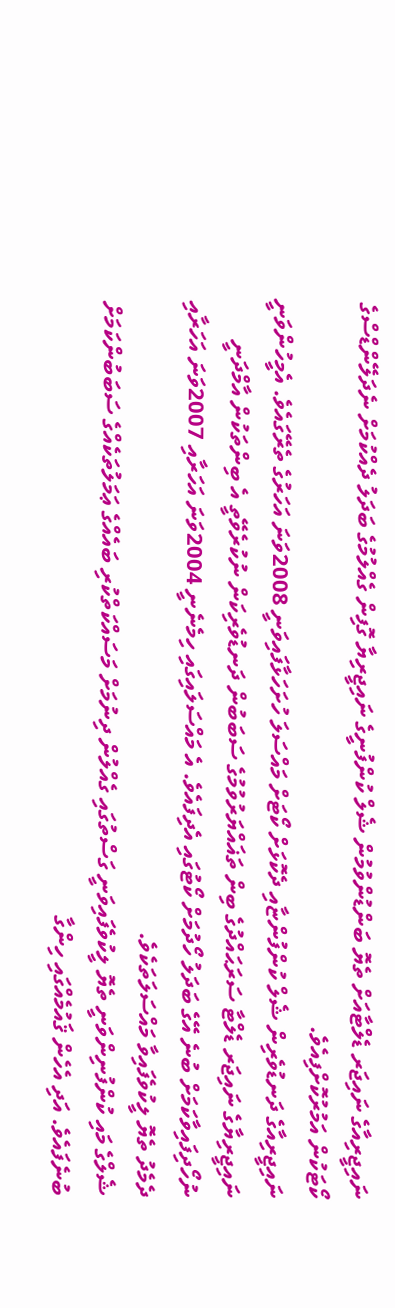ނައިޖީރިއާގެ ނައިޖަރ ޑެލްޓާއަށް ތެޔޮ ބަންޑުންވުމުން ޝެލް ކުންފުނީގެ ނައިޖީރިޔާ ގޮފިން ގެއްލުމުގެ ބަދަލު ދެއްކުމަށް ނެދަލޭންޑްސްގެ ކޯޓަކުން އަމުރުކޮށްފިއެވެ.
ނައިޖީރިއާގެ ދަނޑުވެރިން ޝެލް ކުންފުންޏާއި ދެކޮޅަށް ކޯޓަށް މައްސަލަ ހުށަހަޅާފައިވަނީ 2008ވަނަ އަހަރުގެ ތެރޭގައެވެ. އެމީހުންވަނީ ނައިޖީރިޔާގެ ނައިޖަރ ޑެލްޓާ ސަރަޙައްދުގެ ބިން ތަޣައްޔަރުވުމުގެ ސަބަބުން ދަނޑުވެރިކަން ނުކުރެވޭތީ އެ ބިންތަކުން އާމްދަނީ ނުހޯދިފައިވާކަމަށް ބުނެ އޭގެ ބަދަލު ހޯދުމަށް ކޯޓުގައި އެދިފައެވެ. އެ މައްސަލައިގައި ހިމެނެނީ 2004ވަނަ އަހަރާއި 2007ވަނަ އަހަރާއި ދެމެދު ތެޔޮ ލީކުވެފައިވާ މައްސަލަތަކެވެ.
ޝެލްގެ މައި ކުންފުނިންވަނީ ތެޔޮ ލީކުވެފައިވަނީ ގަސްތުގައި ގެއްލުން ދިނުމަށް މަސައްކަތްކުރި ބައެއްގެ ޢަމަލުތަކެއްގެ ސަބަބުންކަމަށް ބުނެފައެވެ. އަދި އެހެން ޤައުމެއްގައި ހިންގާ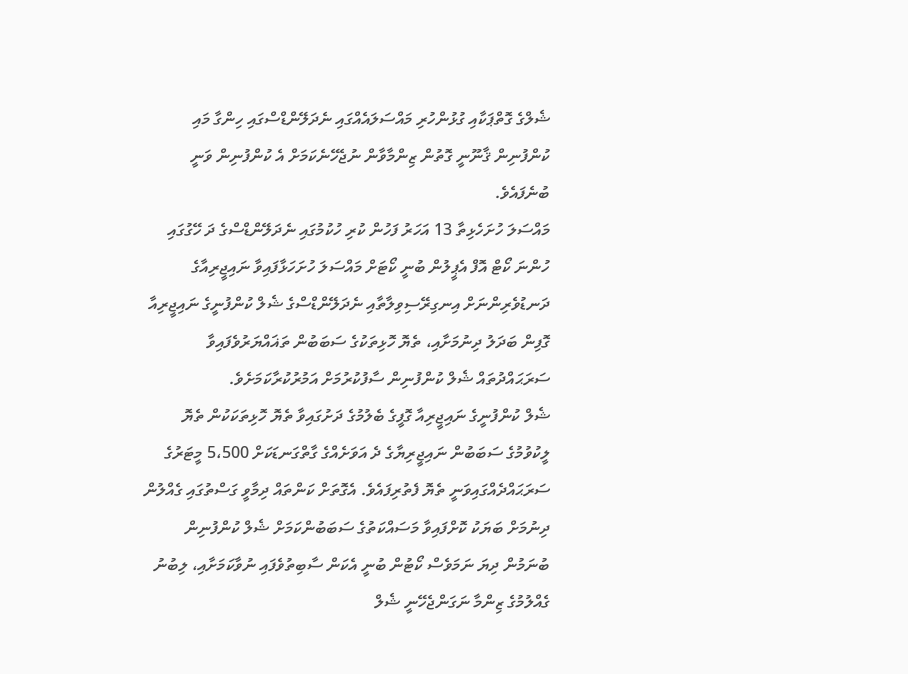ޝެލްގެ ގޮތްޕަކާއި ގުޅުންހުރި މައްސަލައެއްގައި ނެދަލޭންޑްސްގައި ހިންގާ މައި ކުންފުނިން ޤާނޫނީ ގޮތުން ޒިންމާވާން ނުޖެހޭނެކަމަށް އެ ކުންފުނިން ވަނީ ބުނެފައެވެ.
މައްސަލަ ހުށަހެޅިތާ 13 އަހަރު ފަހުން ކުރި ހުކުމުގައި ނެދަލޭންޑްސްގެ ދަ ހޭގުގައި ހުންނަ ކޯޓް އޮފް އެޕީލުން ބުނީ ކޯޓަށް މައްސަލަ ހުށަހަޅާފައިވާ ނައިޖީރިއާގެ ދަނޑުވެރިންނަށް އިނގިރޭސިވިލާތާއި ނެދަލޭންޑްސްގެ ޝެލް ކުންފުނީގެ ނައިޖީރިއާ ގޮފިން ބަދަލު ދިނުމަށާއި، ތެޔޮ ހޮޅިތަކުގެ ސަބަބުން ތަޣައްޔަރުވެފައިވާ ސަރަޙައްދުތައް ޝެލް ކުންފުނިން ސާފުކުރުމަށް އަމުރުކުރާކަމަށެވެ.
ޝެލް ކުންފުނީގެ ނައިޖީރިއާ ގޮފީގެ ބެލުމުގެ ދަށުގައިވާ ތެޔޮ ހޮޅިތަކަކުން ތެޔޮ ލީކުވުމުގެ ސަބަބުން ނައިޖީރިޔާގެ ދެ އަވަށެއްގެ ގާތްގަނޑަކަށް 5،500 މީޓަރުގެ ސަރަޙައްދެއްގައިވަނީ ތެޔޮ ފެތުރިފައެވެ. އެގޮތަށް ކަންތައް ދިމާވީ ގަސްތުގައި ގެއްލުން ދިނުމަށް ބަޔަކު ކޮށްފައިވާ މަސައްކަތުގެ ސަބަބުންކަމަށް ޝެލް ކުންފުނިން ބުނަމުން ދިޔަ ނަމަވެސް ކޯޓުން ބުނީ އެކަން ސާބިތުވެފައި ނުވާކަމަށާއި، ލިބުނު ގެއްލުމުގެ ޒިންމާ ނަގަންޖެހޭނީ ޝެލް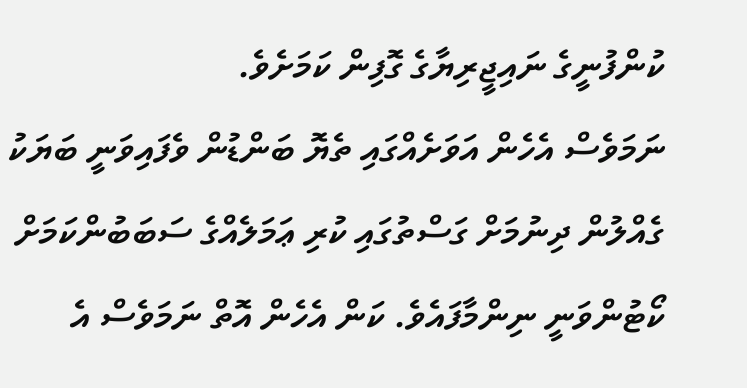ކުންފުނީގެ ނައިޖީރިޔާގެ ގޮފިން ކަމަށެވެ.
ނަމަވެސް އެހެން އަވަށެއްގައި ތެޔޮ ބަންޑުން ވެފައިވަނީ ބަޔަކު ގެއްލުން ދިނުމަށް ގަސްތުގައި ކުރި ޢަމަލެއްގެ ސަބަބުންކަމަށް ކޯޓުންވަނީ ނިންމާފައެވެ. ކަން އެހެން އޮތް ނަމަވެސް އެ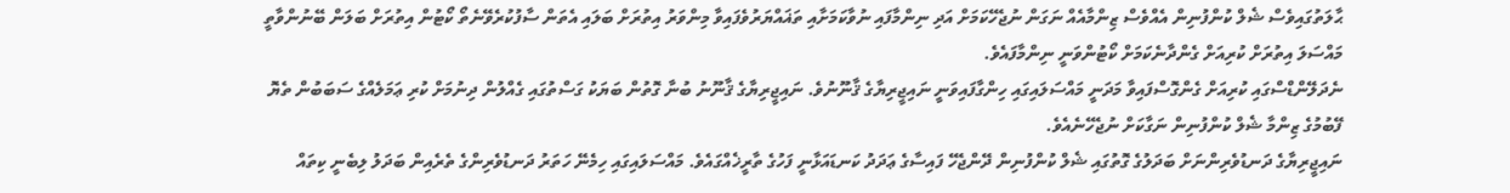ޙާލަތުގައިވެސް ޝެލް ކުންފުނިން އެއްވެސް ޒިންމާއެއް ނަގަން ނުޖެހޭކަމަށް އަދި ނިންމާފައި ނުވާކަމަށާއި ތަޣައްޔަރުވެފައިވާ މިންވަރު އިތުރަށް ބަލައި އެތަން ސާފުކުރެވޭނެތޯ ކޯޓުން އިތުރަށް ބަލަން ބޭނުންވާތީ މައްސަލަ އިތުރަށް ކުރިއަށް ގެންދާނެކަމަށް ކޯޓުންވަނީ ނިންމާފައެވެ.
ނެދަލޭންޑްސްގައި ކުރިއަށް ގެންގޮސްފައިވާ މަދަނީ މައްސަލައިގައި ހިންގާފައިވަނީ ނައިޖީރިޔާގެ ޤާނޫނުވެ. ނައިޖީރިޔާގެ ޤާނޫނު ބުނާ ގޮތުން ބަޔަކު ގަސްތުގައި ގެއްލުން ދިނުމަށް ކުރި ޢަމަލެއްގެ ސަބަބުން ތެޔޮ ފޭބުމުގެ ޒިންމާ ޝެލް ކުންފުނިން ނަގާކަށް ނުޖެހޭނެއެވެ.
ނައިޖީރިޔާގެ ދަނޑުވެރިންނަށް ބަދަލުގެ ގޮތުގައި ޝެލް ކުންފުނިން ދޭންޖެހޭ ފައިސާގެ ޢަދަދު ކަނޑައަޅާނީ ފަހުގެ ތާރީޚެއްގައެވެ. މައްސަލައިގައި ހިމެނޭ ހަތަރު ދަނޑުވެރިންގެ ތެރެއިން ބަދަލު ލިބެނީ ކިތައް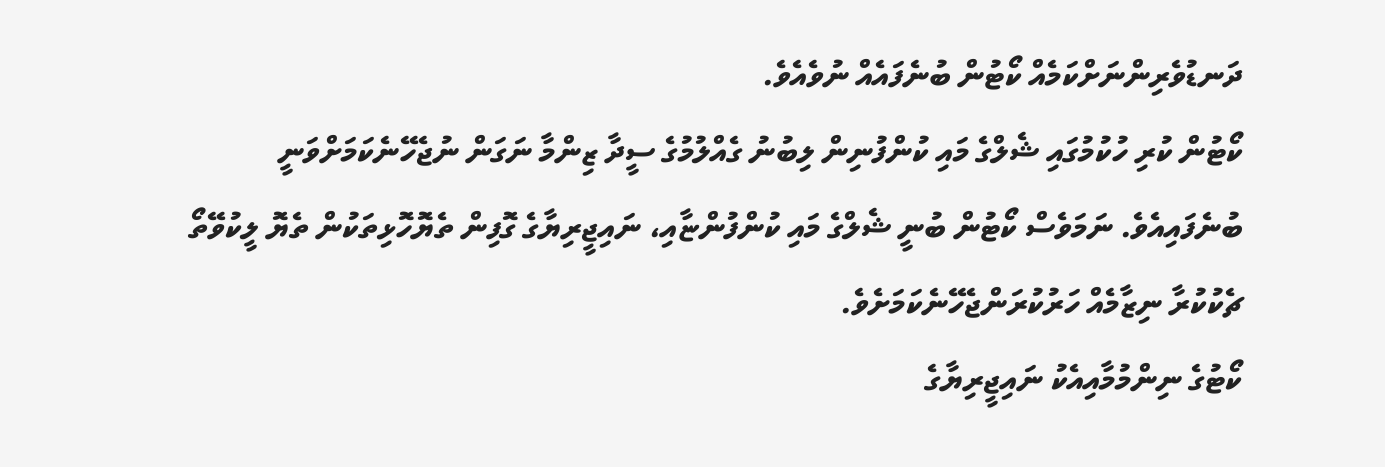ދަނޑުވެރިންނަށްކަމެއް ކޯޓުން ބުނެފައެއް ނުވެއެވެ.
ކޯޓުން ކުރި ހުކުމުގައި ޝެލްގެ މައި ކުންފުނިން ލިބުނު ގެއްލުމުގެ ސީދާ ޒިންމާ ނަގަން ނުޖެހޭނެކަމަށްވަނީ ބުނެފައިއެވެ. ނަމަވެސް ކޯޓުން ބުނީ ޝެލްގެ މައި ކުންފުންޏާއި، ނައިޖީރިޔާގެ ގޮފިން ތެޔޮހޮޅިތަކުން ތެޔޮ ލީކުވޭތޯ ޗެކުކުރާ ނިޒާމެއް ހަރުކުރަންޖެހޭނެކަމަށެވެ.
ކޯޓުގެ ނިންމުމާއިއެކު ނައިޖީރިޔާގެ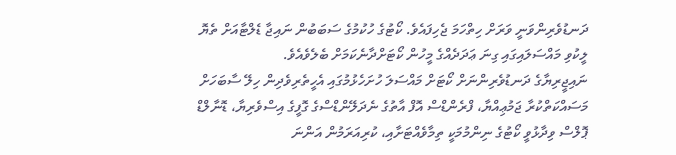ދަނޑުވެރިންވަނީ ވަރަށް ހިތްހަމަ ޖެހިފައެވެ. ކޯޓުގެ ހުކުމުގެ ސަބަބުން ނައިޖާ ޑެލްޓާއަށް ތެޔޮ ލީކުވި މައްސަލައިގައި ގިނަ ޢަދަދެއްގެ މީހުން ކޯޓަށްދާނެކަމަށް ބެލެވެއެވެ.
ނައިޖީރިޔާގެ ދަނޑުވެރިންނަށް ކޯޓަށް މައްސަލަ ހުށަހެޅުމުގައި އެހީތެރިވެދިން ހިލޭ ސާބަހަށް މަސައްކަތްކުރާ ޖަމުޢިއްޔާ، ފްރެންޑްސް އޮފް އާތުގެ ނެދަލޭންޑްސްގެ ގޮފީގެ އިސްވެރިޔާ، ޑޮނާލްޑް ޕޮލްސް ވިދާޅުވީ ކޯޓުގެ ނިންމުމަކީ ތިމާވެއްޓަށާއި، ކުރިއަރަމުން އަންނަ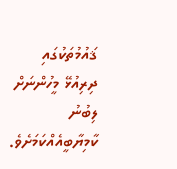ޤައުމުތަކުގައި ދިރިއުޅޭ މީހުންނަށް ލިބުނު ކާމިޔާބީއެއްކަމަށެވެ.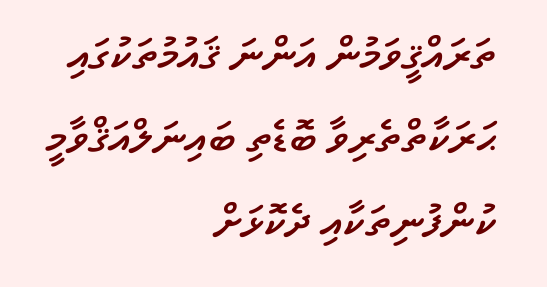ތަރައްޤީވަމުން އަންނަ ޤައުމުތަކުގައި ޙަރަކާތްތެރިވާ ބޮޑެތި ބައިނަލްއަޤްވާމީ ކުންފުނިތަކާއި ދެކޮޅަށް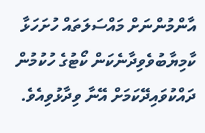އާންމުންނަށް މައްސަލަތައް ހުށަހަޅާ ކާމިޔާބުވެވިދާނެކަން ކޯޓުގެ ހުކުމުން ދައްކުވައިދޭކަމަށް އޭނާ ވިދާޅުވިއެވެ.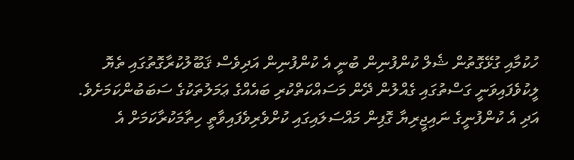ހުކުމާއި ގުޅޭގޮތުން ޝެލް ކުންފުނިން ބުނީ އެ ކުންފުނިން އަދިވެސް ޤަބޫލުކުރާގޮތުގައި ތެޔޮ ލީކުވެފައިވަނީ ގަސްތުގައި ގެއްލުން ދޭން މަސައްކަތްކުރި ބައެއްގެ ޢަމަލުތަކުގެ ސަބަބުންކަމަށެވެ. އަދި އެ ކުންފުނީގެ ނައިޖީރިޔާ ގޮފިން މައްސަލައިގައި ކުށްވެރިވެފައިވާތީ ހިތާމަކުރާކަމަށް އެ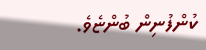ކުންފުނިން ބުންޏެވެ.